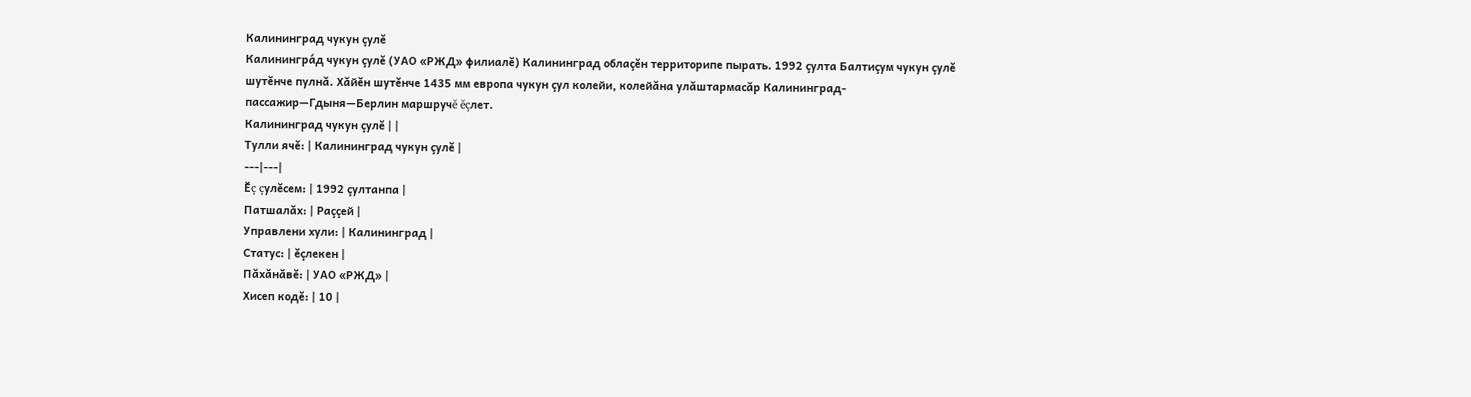Калининград чукун çулĕ
Калинингра́д чукун çулĕ (УАО «РЖД» филиалĕ) Калининград облаçĕн территорипе пырать. 1992 çулта Балтиçум чукун çулĕ шутĕнче пулнă. Хăйĕн шутĕнче 1435 мм европа чукун çул колейи, колейăна улăштармасăр Калининград-пассажир—Гдыня—Берлин маршручĕ ĕçлет.
Калининград чукун çулĕ | |
Тулли ячĕ: | Калининград чукун çулĕ |
---|---|
Ӗç çулĕсем: | 1992 çултанпа |
Патшалăх: | Раççей |
Управлени хули: | Калининград |
Статус: | ĕçлекен |
Пăхăнăвĕ: | УАО «РЖД» |
Хисеп кодĕ: | 10 |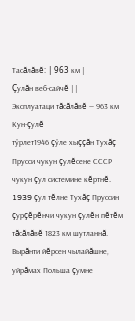Тасăлăвĕ: | 963 км |
Çулăн веб-сайчĕ | |
Эксплуатаци тăсăлăвĕ — 963 км
Кун-çулĕ
тӳрлет1946 çӳле хыççăн Тухăç Прусси чукун çулĕсене СССР чукун çул системине кĕртнĕ. 1939 çул тĕлне Тухăç Пруссин çурçĕрĕнчи чукун çулĕн пĕтĕм тăсăлăвĕ 1823 км шутланнă. Вырăнти йĕрсен чылайăшне, уйрăмах Польша çумне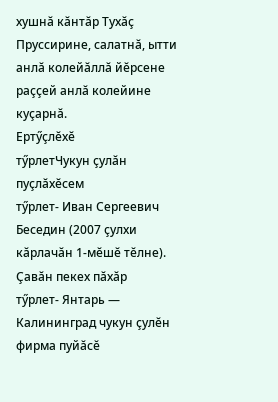хушнă кăнтăр Тухăç Пруссирине, салатнă, ытти анлă колейăллă йĕрсене раççей анлă колейине куçарнă.
Ертӳçлĕхĕ
тӳрлетЧукун çулăн пуçлăхĕсем
тӳрлет- Иван Сергеевич Беседин (2007 çулхи кăрлачăн 1-мĕшĕ тĕлне).
Çавăн пекех пăхăр
тӳрлет- Янтарь — Калининград чукун çулĕн фирма пуйăсĕ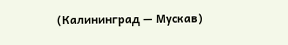(Калининград — Мускав)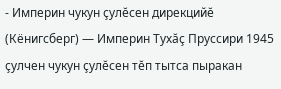- Империн чукун çулĕсен дирекцийĕ (Кёнигсберг) — Империн Тухăç Пруссири 1945 çулчен чукун çулĕсен тĕп тытса пыракан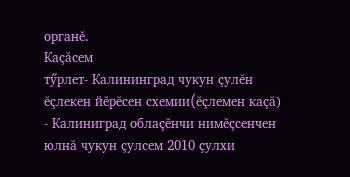органĕ.
Каçăсем
тӳрлет- Калининград чукун çулĕн ĕçлекен йĕрĕсен схемии(ĕçлемен каçă)
- Калиниград облаçĕнчи нимĕçсенчен юлнă чукун çулсем 2010 ҫулхи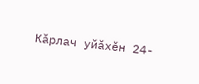Кӑрлач уйӑхӗн 24-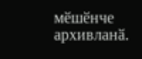мӗшӗнче архивланӑ.